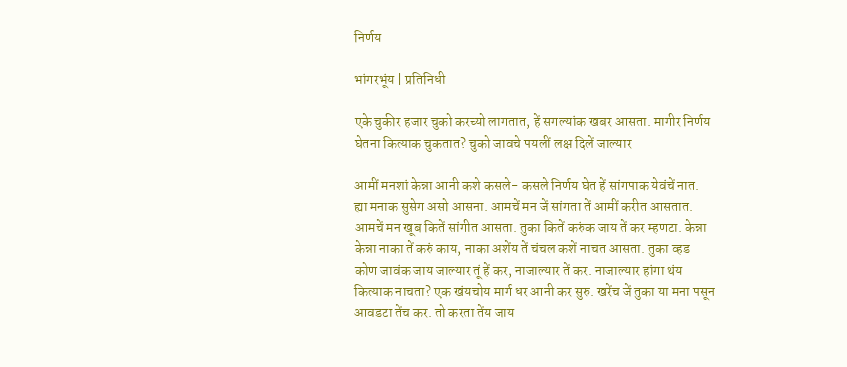निर्णय

भांगरभूंय | प्रतिनिधी

एके चुकीर हजार चुको करच्यो लागतात, हें सगल्यांक खबर आसता. मागीर निर्णय घेतना कित्याक चुकतात? चुको जावचे पयलीं लक्ष दिलें जाल्यार

आमीं मनशां केन्ना आनी कशे कसले- कसले निर्णय घेत हें सांगपाक येवंचें नात. ह्या मनाक सुसेग असो आसना. आमचें मन जें सांगता तें आमीं करीत आसतात. आमचें मन खूब कितें सांगीत आसता. तुका कितें करुंक जाय तें कर म्हणटा. केन्ना केन्ना नाका तें करुं काय, नाका अशेंय तें चंचल कशें नाचत आसता. तुका व्हड कोण जावंक जाय जाल्यार तूं हें कर, नाजाल्यार तें कर. नाजाल्यार हांगा थंय कित्याक नाचता? एक खंयचोय मार्ग धर आनी कर सुरु. खरेंच जें तुका या मना पसून आवडटा तेंच कर. तो करता तेंय जाय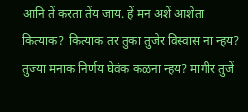आनि तें करता तेंय जाय. हें मन अशें आशेता कित्याक? कित्याक तर तुका तुजेर विस्वास ना न्हय? तुज्या मनाक निर्णय घेवंक कळना न्हय? मागीर तुजें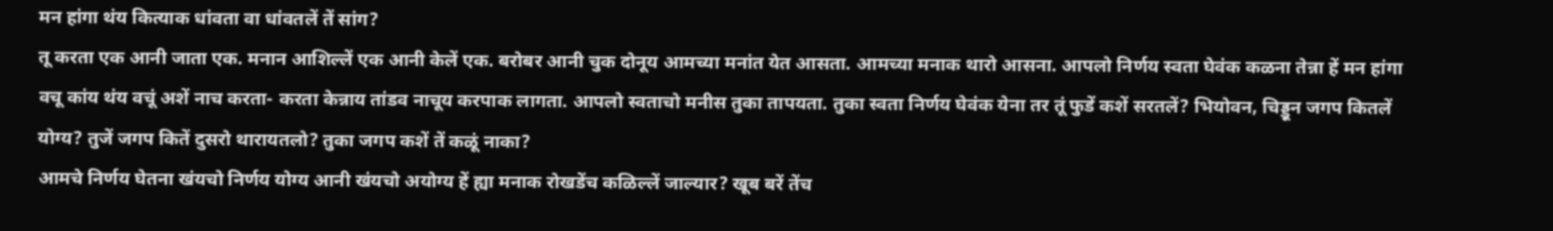मन हांगा थंय कित्याक धांवता वा धांवतलें तें सांग?
तू करता एक आनी जाता एक. मनान आशिल्लें एक आनी केलें एक. बरोबर आनी चुक दोनूय आमच्या मनांत येत आसता. आमच्या मनाक थारो आसना. आपलो निर्णय स्वता घेवंक कळना तेन्ना हें मन हांगा वचू कांय थंय वचूं अशें नाच करता- करता केन्नाय तांडव नाचूय करपाक लागता. आपलो स्वताचो मनीस तुका तापयता. तुका स्वता निर्णय घेवंक येना तर तूं फुडें कशें सरतलें? भियोवन, चिड्डून जगप कितलें योग्य? तुजें जगप कितें दुसरो थारायतलो? तुका जगप कशें तें कळूं नाका?
आमचे निर्णय घेतना खंयचो निर्णय योग्य आनी खंयचो अयोग्य हें ह्या मनाक रोखडेंच कळिल्लें जाल्यार? खूब बरें तेंच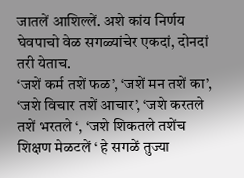जातलें आशिल्लें. अशे कांय निर्णय घेवपाचो वेळ सगळ्यांचेर एकदां, दोनदां तरी येताच.
‘जशें कर्म तशें फळ’, ‘जशें मन तशें का’, ‘जशे विचार तशें आचार’, ‘जशे करतले तशें भरतले ‘, ‘जशे शिकतले तशेंच शिक्षण मेळटलें ‘ हे सगळें तुज्या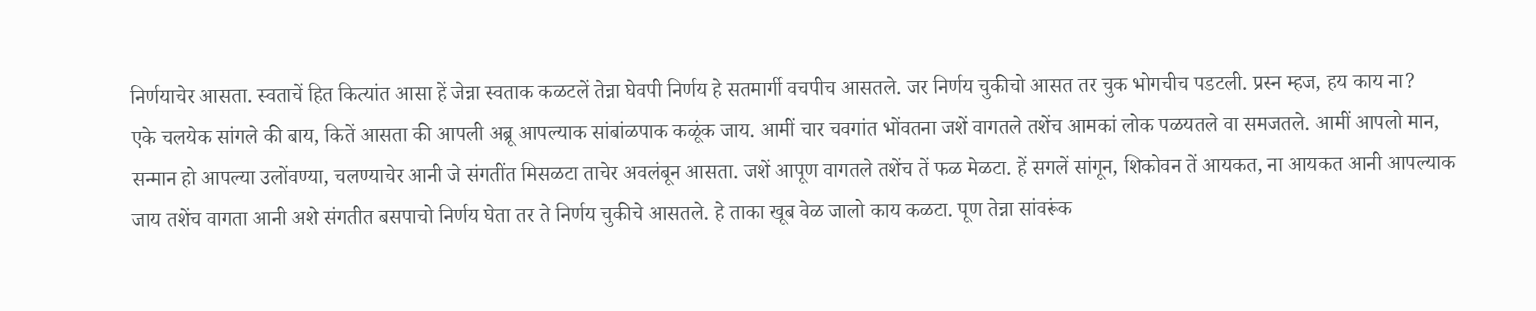निर्णयाचेर आसता. स्वताचें हित कित्यांत आसा हें जेन्ना स्वताक कळटलें तेन्ना घेवपी निर्णय हे सतमार्गी वचपीच आसतले. जर निर्णय चुकीचो आसत तर चुक भोगचीच पडटली. प्रस्न म्हज, हय काय ना?
एके चलयेक सांगले की बाय, कितें आसता की आपली अब्रू आपल्याक सांबांळपाक कळूंक जाय. आमीं चार चवगांत भोंवतना जशें वागतले तशेंच आमकां लोक पळयतले वा समजतले. आमीं आपलो मान, सन्मान हो आपल्या उलोंवण्या, चलण्याचेर आनी जे संगतींत मिसळटा ताचेर अवलंबून आसता. जशें आपूण वागतले तशेंच तें फळ मेळटा. हें सगलें सांगून, शिकोवन तें आयकत, ना आयकत आनी आपल्याक जाय तशेंच वागता आनी अशे संगतीत बसपाचो निर्णय घेता तर ते निर्णय चुकीचे आसतले. हे ताका खूब वेळ जालो काय कळटा. पूण तेन्ना सांवरूंक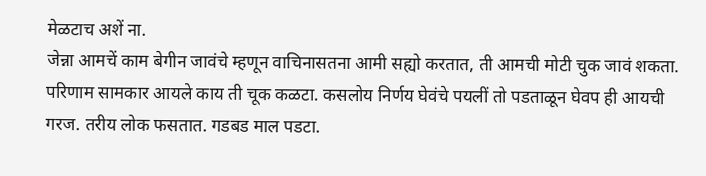मेळटाच अशें ना.
जेन्ना आमचें काम बेगीन जावंचे म्हणून वाचिनासतना आमी सह्यो करतात, ती आमची मोटी चुक जावं शकता. परिणाम सामकार आयले काय ती चूक कळटा. कसलोय निर्णय घेवंचे पयलीं तो पडताळून घेवप ही आयची गरज. तरीय लोक फसतात. गडबड माल पडटा.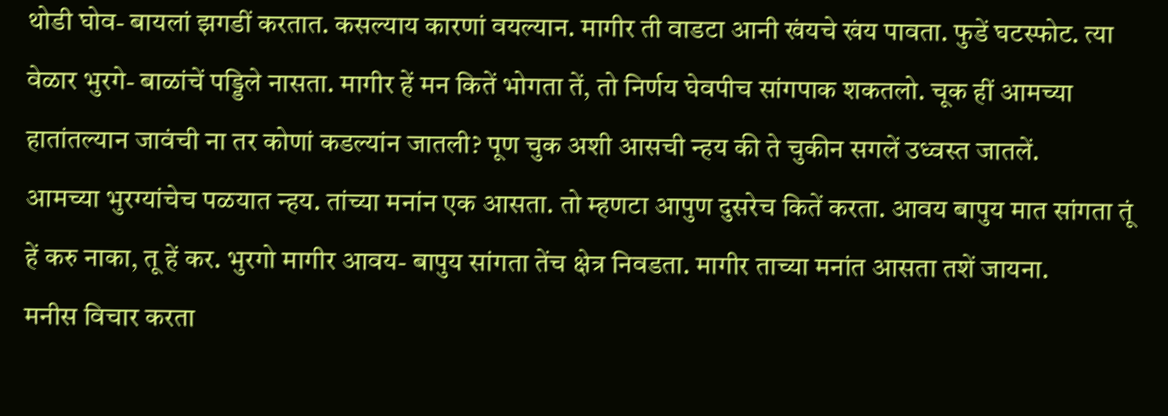थोडी घोव- बायलां झगडीं करतात. कसल्याय कारणां वयल्यान. मागीर ती वाडटा आनी खंयचे खंय पावता. फुडें घटस्फोट. त्या वेळार भुरगे- बाळांचें पड्डिले नासता. मागीर हें मन कितें भोगता तें, तो निर्णय घेवपीच सांगपाक शकतलो. चूक हीं आमच्या हातांतल्यान जावंची ना तर कोणां कडल्यांन जातली? पूण चुक अशी आसची न्हय की ते चुकीन सगलें उध्वस्त जातलें.
आमच्या भुरग्यांचेच पळयात न्हय. तांच्या मनांन एक आसता. तो म्हणटा आपुण दुसरेच कितें करता. आवय बापुय मात सांगता तूं हें करु नाका, तू हें कर. भुरगो मागीर आवय- बापुय सांगता तेंच क्षेत्र निवडता. मागीर ताच्या मनांत आसता तशें जायना.
मनीस विचार करता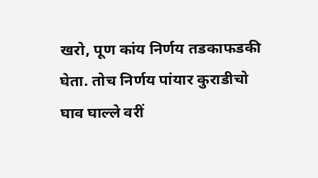खरो, पूण कांय निर्णय तडकाफडकी घेता. तोच निर्णय पांयार कुराडीचो घाव घाल्ले वरीं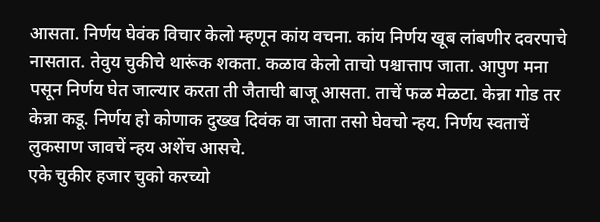आसता. निर्णय घेवंक विचार केलो म्हणून कांय वचना. कांय निर्णय खूब लांबणीर दवरपाचे नासतात. तेवुय चुकीचे थारूंक शकता. कळाव केलो ताचो पश्चात्ताप जाता. आपुण मना पसून निर्णय घेत जाल्यार करता ती जैताची बाजू आसता. ताचें फळ मेळटा. केन्ना गोड तर केन्ना कडू. निर्णय हो कोणाक दुख्ख दिवंक वा जाता तसो घेवचो न्हय. निर्णय स्वताचें लुकसाण जावचें न्हय अशेंच आसचे.
एके चुकीर हजार चुको करच्यो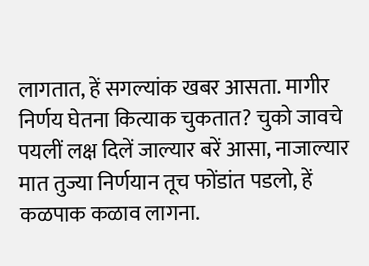लागतात, हें सगल्यांक खबर आसता. मागीर निर्णय घेतना कित्याक चुकतात? चुको जावचे पयलीं लक्ष दिलें जाल्यार बरें आसा, नाजाल्यार मात तुज्या निर्णयान तूच फोंडांत पडलो, हें कळपाक कळाव लागना.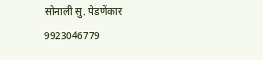सोनाली सु. पेडणेंकार
9923046779